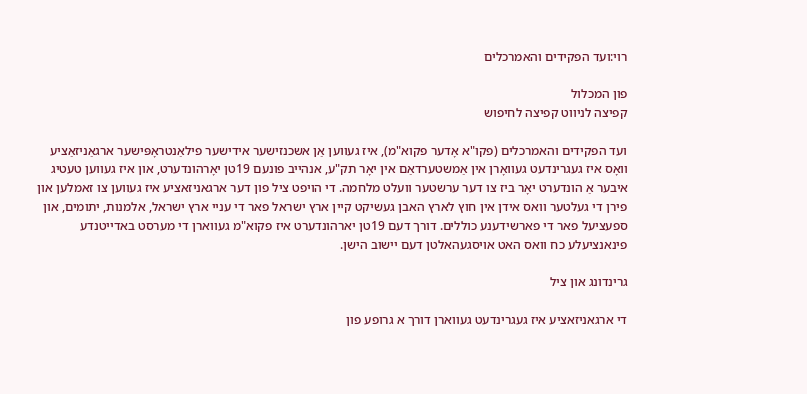רוי:ועד הפקידים והאמרכלים

פון המכלול
קפיצה לניווט קפיצה לחיפוש

ועד הפקידים והאמרכלים (פקו"א אָדער פקוא"מ), איז געווען אַן אשכנזישער אידישער פילאַנטראָפּישער ארגאַניזאַציע וואָס איז געגרינדעט געוואָרן אין אַמשטערדאַם אין יאָר תק"ע, אנהייב פונעם 19טן יאָרהונדערט, און איז געווען טעטיג איבער אַ הונדערט יאָר ביז צו דער ערשטער וועלט מלחמה. די הויפט ציל פון דער ארגאניזאציע איז געווען צו זאמלען און פירן די געלטער וואס אידן אין חוץ לארץ האבן געשיקט קיין ארץ ישראל פאר די עניי ארץ ישראל, אלמנות, יתומים, און ספעציעל פאר די פארשידענע כוללים. דורך דעם 19טן יארהונדערט איז פקוא"מ געווארן די מערסט באדייטנדע פינאנציעלע כח וואס האט אויסגעהאלטן דעם יישוב הישן.

גרינדונג און ציל

די ארגאניזאציע איז געגרינדעט געווארן דורך א גרופע פון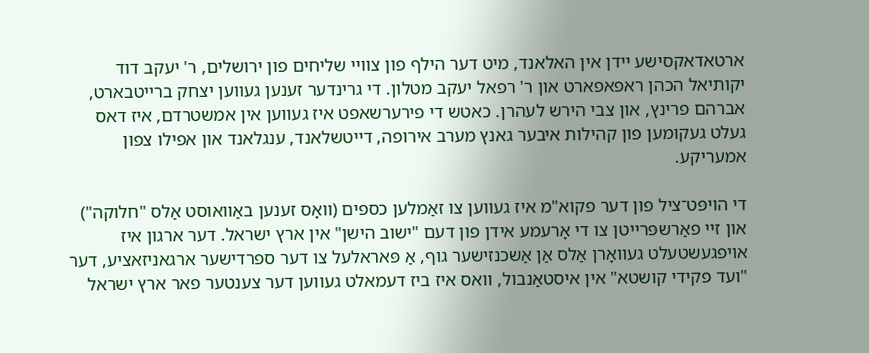ארטאדאקסישע יידן אין האלאנד, מיט דער הילף פון צוויי שליחים פון ירושלים, ר' יעקב דוד יקותיאל הכהן ראפאפארט און ר' רפאל יעקב מטלון. די גרינדער זענען געווען יצחק ברייטבארט, אברהם פרינץ, און צבי הירש לעהרן. כאטש די פירערשאפט איז געווען אין אמשטרדם, איז דאס געלט געקומען פון קהילות איבער גאנץ מערב אירופה, דייטשלאנד, ענגלאנד און אפילו צפון אמעריקע.

די הויפּט־ציל פון דער פקוא"מ איז געווען צו זאַמלען כספים (וואָס זענען באַוואוסט אַלס "חלוקה") און זיי פאַרשפּרייטן צו די אָרעמע אידן פון דעם "ישוב הישן" אין ארץ ישראל. דער ארגון איז אויפגעשטעלט געוואָרן אַלס אַן אַשכנזישער גוף, אַ פּאראלעל צו דער ספרדישער ארגאניזאציע, דער "ועד פקידי קושטא" אין איסטאַנבול, וואס איז ביז דעמאלט געווען דער צענטער פאר ארץ ישראל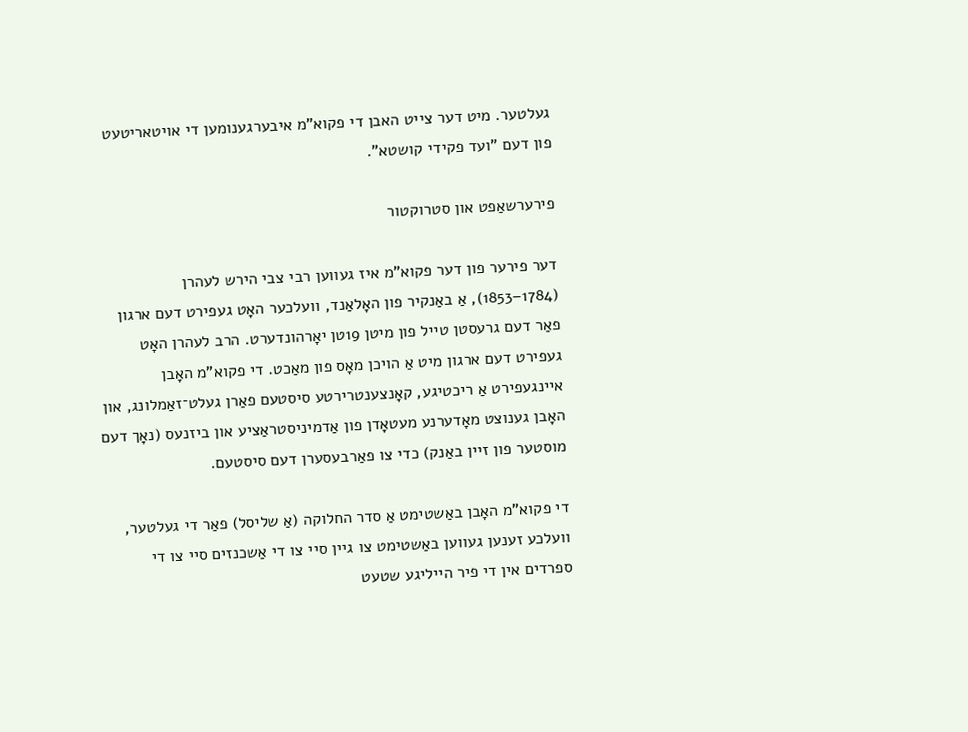געלטער. מיט דער צייט האבן די פקוא"מ איבערגענומען די אויטאריטעט פון דעם "ועד פקידי קושטא".

פירערשאַפט און סטרוקטור

דער פירער פון דער פקוא"מ איז געווען רבי צבי הירש לעהרן (1784–1853), אַ באַנקיר פון האָלאַנד, וועלכער האָט געפירט דעם ארגון פאַר דעם גרעסטן טייל פון מיטן 19טן יאָרהונדערט. הרב לעהרן האָט געפירט דעם ארגון מיט אַ הויכן מאָס פון מאַכט. די פקוא"מ האָבן איינגעפירט אַ ריכטיגע, קאָנצענטרירטע סיסטעם פאַרן געלט־זאַמלונג, און האָבן גענוצט מאָדערנע מעטאָדן פון אַדמיניסטראַציע און ביזנעס (נאָך דעם מוסטער פון זיין באַנק) כדי צו פאַרבעסערן דעם סיסטעם.

די פקוא"מ האָבן באַשטימט אַ סדר החלוקה (אַ שליסל) פאַר די געלטער, וועלכע זענען געווען באַשטימט צו גיין סיי צו די אַשכנזים סיי צו די ספרדים אין די פיר הייליגע שטעט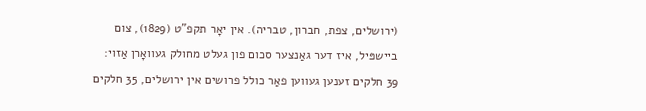(ירושלים, צפת, חברון, טבריה). אין יאָר תקפ"ט (1829), צום ביישפּיל, איז דער גאַנצער סכום פון געלט מחולק געוואָרן אַזוי: 39 חלקים זענען געווען פאַר כולל פרושים אין ירושלים, 35 חלקים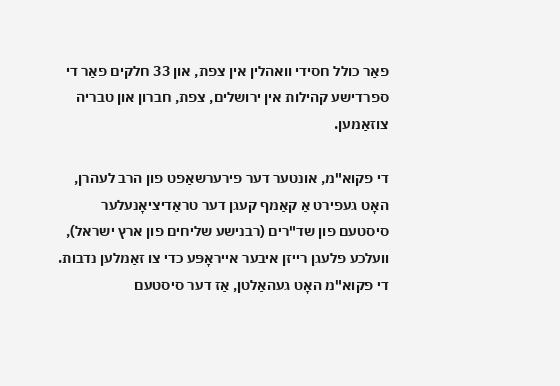פאַר כולל חסידי וואהלין אין צפת, און 33 חלקים פאַר די ספרדישע קהילות אין ירושלים, צפת, חברון און טבריה צוזאַמען.

די פקוא"מ, אונטער דער פירערשאַפט פון הרב לעהרן, האָט געפירט אַ קאַמף קעגן דער טראַדיציאָנעלער סיסטעם פון שד"רים (רבנישע שליחים פון ארץ ישראל), וועלכע פלעגן רייזן איבער אייראָפּע כדי צו זאַמלען נדבות. די פקוא"מ האָט געהאַלטן, אַז דער סיסטעם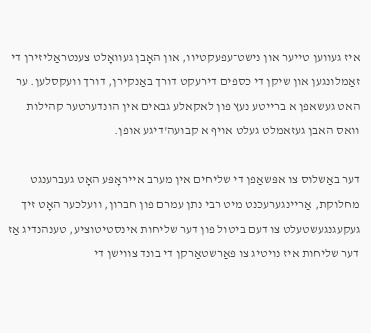איז געווען טייער און נישט־עפעקטיוו, און האָבן געוואָלט צענטראַליזירן די זאַמלונגען און שיקן די כספים דירעקט דורך באַנקירן, דורך וועקסלען. ער האט געשאפן א ברייטע נעץ פון לאקאלע גבאים אין הונדערטער קהילות וואס האבן געזאמלט געלט אויף א קבועה'דיגע אופן.

דער באַשלוס צו אפּשאַפן די שליחים אין מערב אייראָפּע האָט געברענגט מחלוקת, אַריינגערעכנט מיט רבי נתן עמרם פון חברון, וועלכער האָט זיך געקעגנגעשטעלט צו דעם ביטול פון דער שליחות אינסטיטוציע, טענהנדיג אַז דער שליחות איז נויטיג צו פאַרשטאַרקן די בונד צווישן די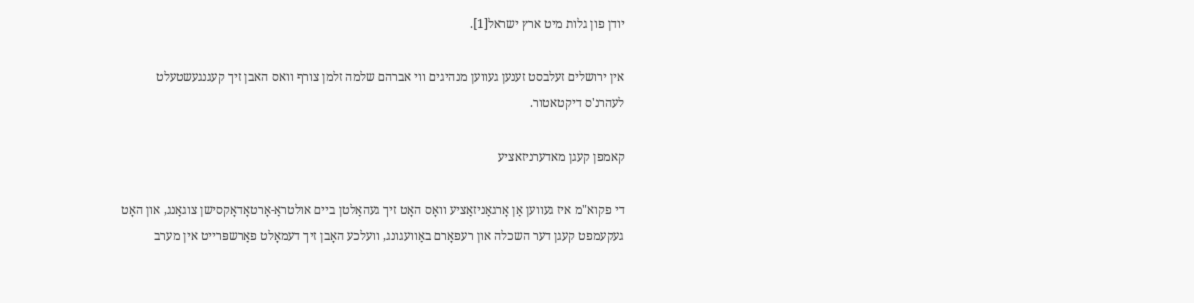יודן פון גלות מיט ארץ ישראל[1].

אין ירושלים זעלבסט זענען געווען מנהיגים ווי אברהם שלמה זלמן צורף וואס האבן זיך קעגנגעשטעלט לעהרנ'ס דיקטאטור.

קאמפן קעגן מאדערניזאציע

די פקוא"מ איז געווען אַן אָרגאַניזאַציע וואָס האָט זיך געהאַלטן ביים אולטראַ-אָרטאָדאָקסישן צוגאַנג, און האָט געקעמפט קעגן דער השכלה און רעפאָרם באַוועגונג, וועלכע האָבן זיך דעמאָלט פאַרשפּרייט אין מערב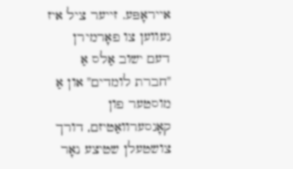אייראָפּע. זייער ציל איז געווען צו פאָרמירן דעם ישוב אַלס אַ "חברת לומדים" און אַ מוסטער פון קאָנסערוואַטיזם, דורך צושטעלן שטיצע נאָר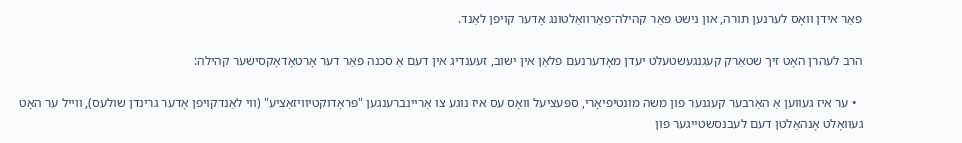פאַר אידן וואָס לערנען תורה, און נישט פאַר קהילה־פאַרוואַלטונג אָדער קויפן לאַנד.

הרב לעהרן האָט זיך שטאַרק קעגנגעשטעלט יעדן מאָדערנעם פלאַן אין ישוב, זעענדיג אין דעם אַ סכנה פאַר דער אָרטאָדאָקסישער קהילה:

  • ער איז געווען אַ האַרבער קעגנער פון משה מונטיפיאָרי, ספּעציעל וואָס עס איז נוגע צו אַריינברענגען "פּראָדוקטיוויזאַציע" (ווי לאַנדקויפן אָדער גרינדן שולעס), ווייל ער האָט געוואָלט אָנהאַלטן דעם לעבנסשטייגער פון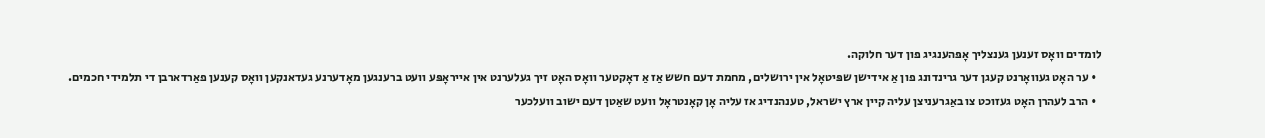לומדים וואָס זענען גענצליך אָפּהענגיג פון דער חלוקה.
  • ער האָט געוואָרנט קעגן דער גרינדונג פון אַ אידישן שפּיטאָל אין ירושלים, מחמת דעם חשש אַז אַ דאָקטער וואָס האָט זיך געלערנט אין אייראָפּע וועט ברענגען מאָדערנע געדאנקען וואָס קענען פאַרדארבן די תלמידי חכמים.
  • הרב לעהרן האָט געזוכט צו באַגרעניצן עליה קיין ארץ ישראל, טענהנדיג אז עליה אָן קאָנטראָל וועט שאַטן דעם ישוב וועלכער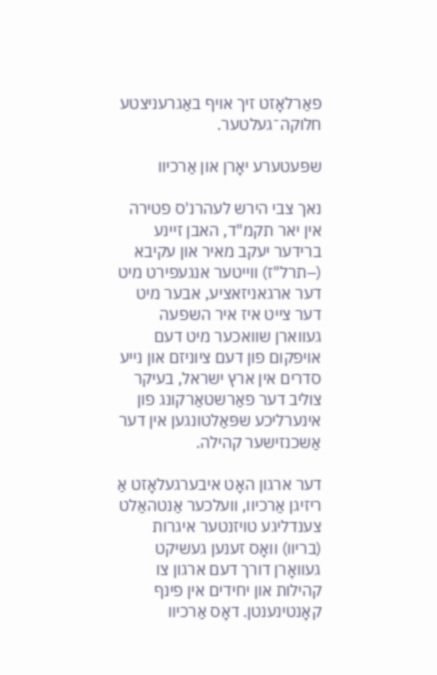פאַרלאָזט זיך אויף באַגרעניצטע חלוקה־געלטער.

שפּעטערע יאָרן און אַרכיוו

נאך צבי הירש לעהרנ'ס פטירה אין יאר תקמ"ד, האבן זיינע ברידער יעקב מאיר און עקיבא (–תרל"ז) ווייטער אנגעפירט מיט דער ארגאניזאציע, אבער מיט דער צייט איז איר השפעה געווארן שוואכער מיט דעם אויפקום פון דעם ציוניזם און נייע סדרים אין ארץ ישראל, בעיקר צוליב דער פאַרשטאַרקונג פון אינערליכע שפּאַלטונגען אין דער אַשכנזישער קהילה.

דער ארגון האָט איבערגעלאָזט אַ ריזיגן אַרכיוו, וועלכער אַנטהאַלט צענדליגע טויזנטער איגרות (בריוו) וואָס זענען געשיקט געוואָרן דורך דעם ארגון צו קהילות און יחידים אין פינף קאָנטינענטן. דאָס אַרכיוו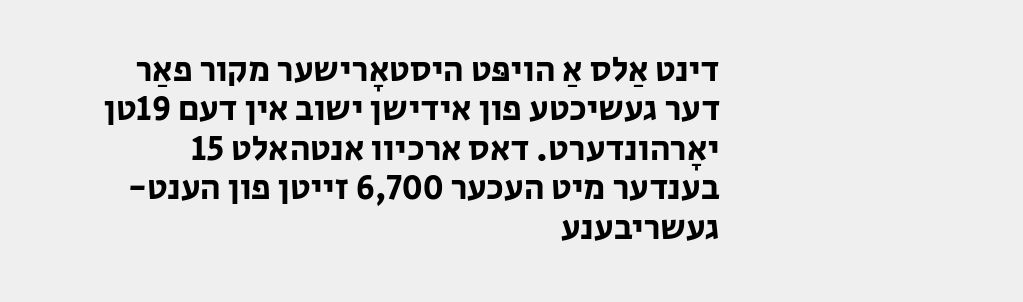דינט אַלס אַ הויפּט היסטאָרישער מקור פאַר דער געשיכטע פון אידישן ישוב אין דעם 19טן יאָרהונדערט. דאס ארכיוו אנטהאלט 15 בענדער מיט העכער 6,700 זייטן פון הענט-געשריבענע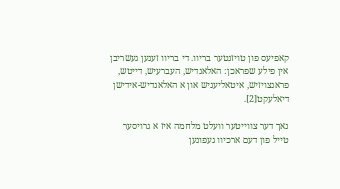קאפיעס פון טויזנטער בריוו. די בריוו זענען געשריבן אין פילע שפראכן: האלאנדיש, העברעיש, דייטש, פראנצויזיש, איטאליעניש און א האלאנדיש-אידישן דיאלעקט[2].

נאך דער צווייטער וועלט מלחמה איז א גרויסער טייל פון דעם ארכיוו געפונען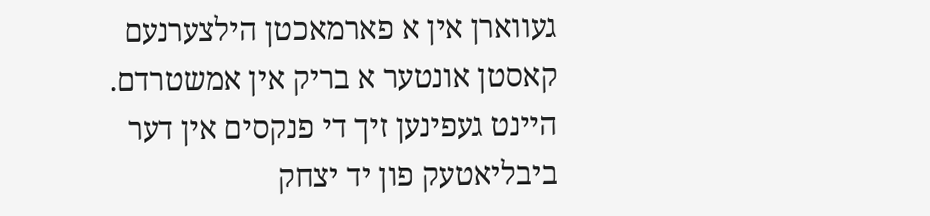געווארן אין א פארמאכטן הילצערנעם קאסטן אונטער א בריק אין אמשטרדם. היינט געפינען זיך די פנקסים אין דער ביבליאטעק פון יד יצחק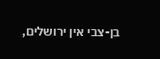בן-צבי אין ירושלים,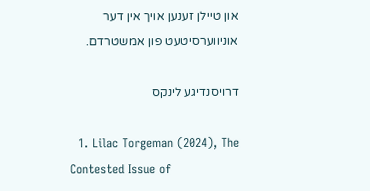און טיילן זענען אויך אין דער אוניווערסיטעט פון אמשטרדם.

דרויסנדיגע לינקס

  1. Lilac Torgeman (2024), The Contested Issue of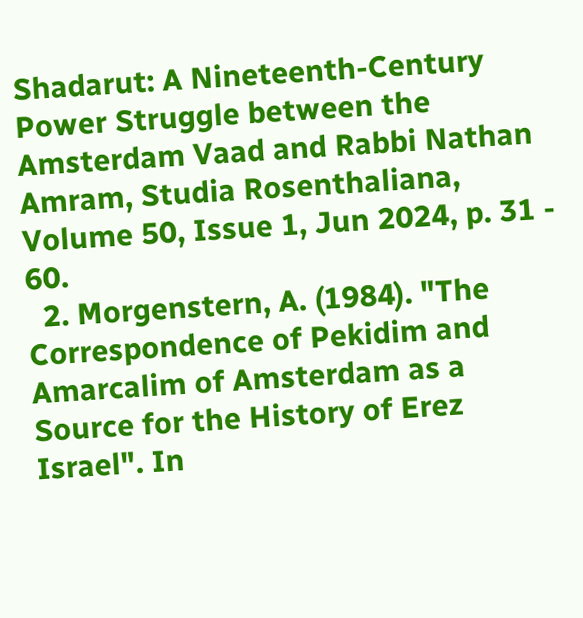Shadarut: A Nineteenth-Century Power Struggle between the Amsterdam Vaad and Rabbi Nathan Amram, Studia Rosenthaliana, Volume 50, Issue 1, Jun 2024, p. 31 - 60.
  2. Morgenstern, A. (1984). "The Correspondence of Pekidim and Amarcalim of Amsterdam as a Source for the History of Erez Israel". In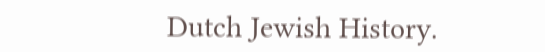Dutch Jewish History.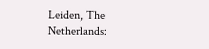Leiden, The Netherlands: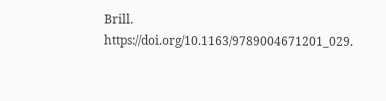Brill. https://doi.org/10.1163/9789004671201_029.